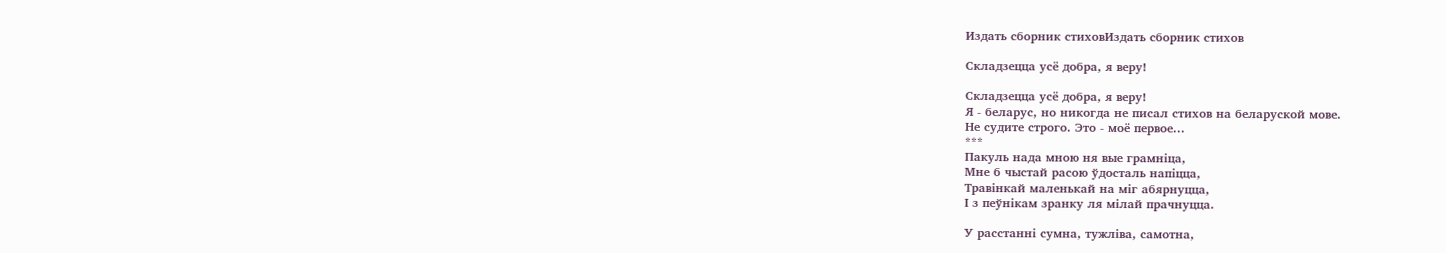Издать сборник стиховИздать сборник стихов

Складзецца усё добра, я веру!

Складзецца усё добра, я веру!
Я - беларус, но никогда не писал стихов на беларуской мове.
Не судите строго. Это - моё первое...
***
Пакуль нада мною ня вые грамніца,
Мне б чыстай расою ўдосталь напіцца,
Травінкай маленькай на міг абярнуцца,
І з пеўнікам зранку ля мілай прачнуцца.

У расстанні сумна, тужліва, самотна,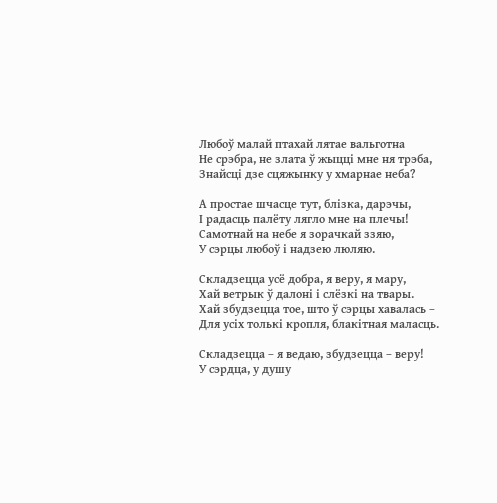Любоў малай птахай лятае вальготна
Не срэбра, не злата ў жыцці мне ня трэба,
Знайсці дзе сцяжынку у хмарнае неба?

А простае шчасце тут, блізка, дарэчы,
І радасць палёту лягло мне на плечы!
Самотнай на небе я зорачкай ззяю,
У сэрцы любоў і надзею люляю.

Складзецца усё добра, я веру, я мару,
Хай ветрык ў далоні і слёзкі на твары.
Хай збудзецца тое, што ў сэрцы хавалась –
Для усіх толькі кропля, блакітная маласць.

Складзецца – я ведаю, збудзецца – веру!
У сэрдца, у душу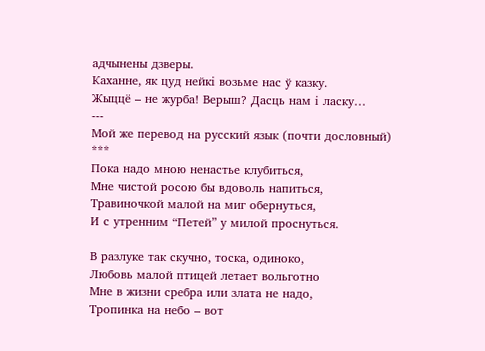адчынены дзверы.
Каханне, як цуд нейкі возьме нас ў казку.
Жыццё – не журба! Верыш? Дасць нам і ласку…
---
Мой же перевод на русский язык (почти дословный)
***
Пока надо мною ненастье клубиться,
Мне чистой росою бы вдоволь напиться,
Травиночкой малой на миг обернуться,
И с утренним “Петей” у милой проснуться.

В разлуке так скучно, тоска, одиноко,
Любовь малой птицей летает вольготно
Мне в жизни сребра или злата не надо,
Тропинка на небо – вот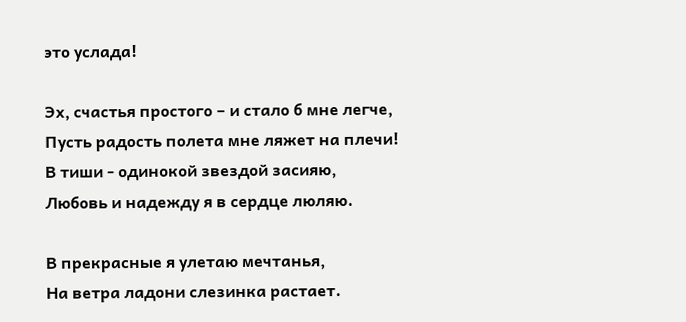это услада!

Эх, счастья простого – и стало б мне легче,
Пусть радость полета мне ляжет на плечи!
В тиши - одинокой звездой засияю,
Любовь и надежду я в сердце люляю.

В прекрасные я улетаю мечтанья,
На ветра ладони слезинка растает.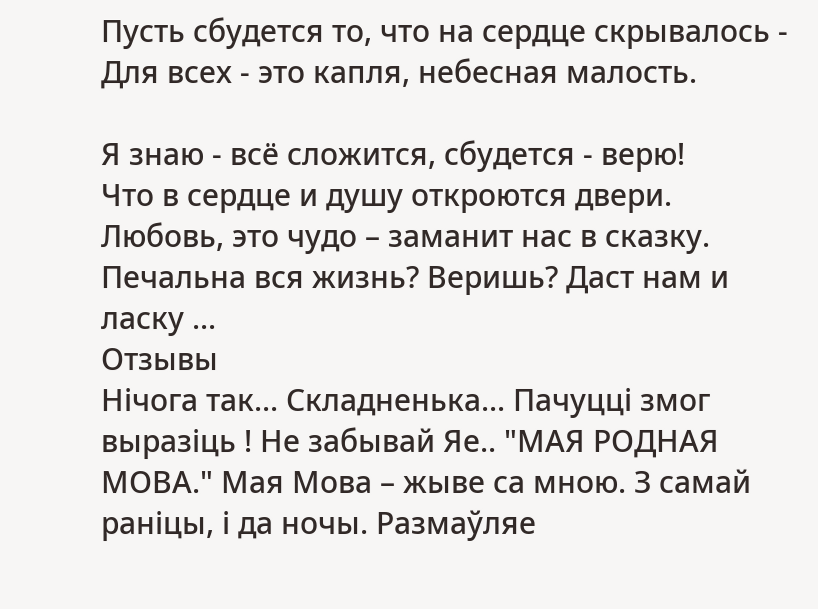Пусть сбудется то, что на сердце скрывалось -
Для всех - это капля, небесная малость.

Я знаю - всё сложится, сбудется - верю!
Что в сердце и душу откроются двери.
Любовь, это чудо – заманит нас в сказку.
Печальна вся жизнь? Веришь? Даст нам и ласку ...
Отзывы
Нічога так... Складненька... Пачуцці змог выразіць ! Не забывай Яе.. "МАЯ РОДНАЯ МОВА." Мая Мова – жыве са мною. З самай раніцы, і да ночы. Размаўляе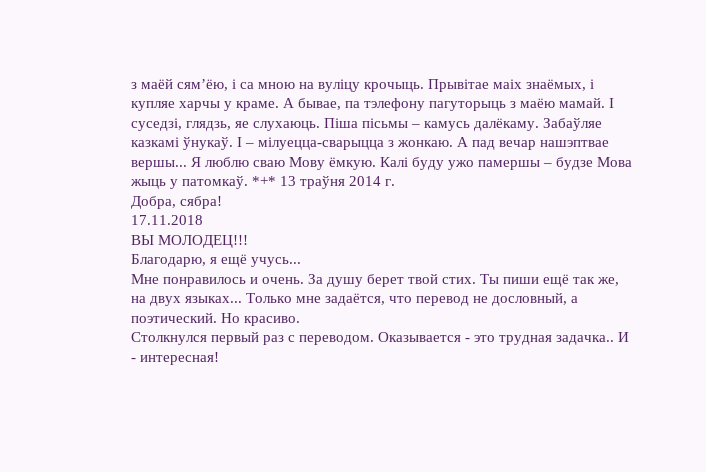з маёй сям’ёю, і са мною на вуліцу крочыць. Прывітае маіх знаёмых, і купляе харчы у краме. А бывае, па тэлефону пагуторыць з маёю мамай. І суседзі, глядзь, яе слухаюць. Піша пісьмы – камусь далёкаму. Забаўляе казкамі ўнукаў. І – мілуецца-сварыцца з жонкаю. А пад вечар нашэптвае вершы... Я люблю сваю Мову ёмкую. Калі буду ужо памершы – будзе Мова жыць у патомкаў. *+* 13 траўня 2014 г.
Добра, сябра!
17.11.2018
ВЫ МОЛОДЕЦ!!!
Благодарю, я ещё учусь...
Мне понравилось и очень. За душу берет твой стих. Ты пиши ещё так же, на двух языках... Только мне задаётся, что перевод не дословный, а поэтический. Но красиво.
Столкнулся первый раз с переводом. Оказывается - это трудная задачка.. И - интересная!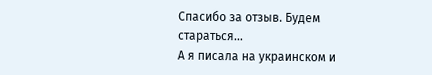Спасибо за отзыв. Будем стараться...
А я писала на украинском и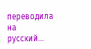переводила на русский...